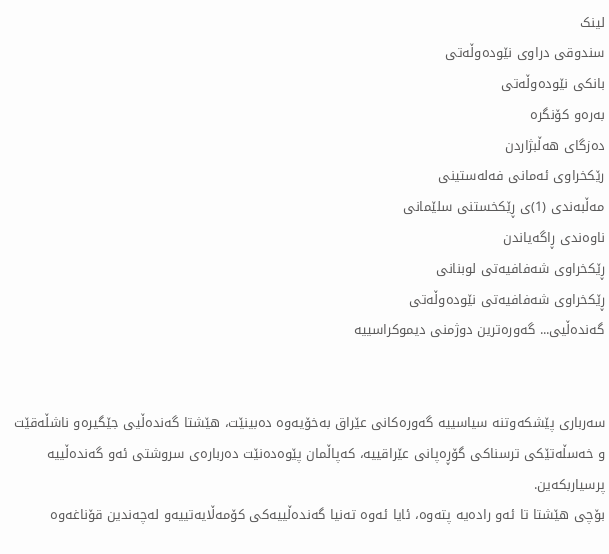لینک
سندوقی‌ دراوی‌ نێوده‌وڵه‌تی‌
بانكی‌ نێوده‌وڵه‌تی‌
به‌ره‌و كۆنگره‌
ده‌زگای‌ هه‌ڵبژاردن
رێكخراوی‌ ئه‌مانی‌ فه‌له‌ستینی‌
مه‌ڵبه‌ندی‌ (1)ی‌ ڕێكخستنی‌ سلێمانی‌
ناوه‌ندی‌ ڕاگه‌یاندن
ڕێكخراوی‌ شه‌فافیه‌تی‌ لوبنانی‌
ڕێكخراوی‌ شه‌فافیه‌تی‌ نێوده‌وڵه‌تی‌
گه‌نده‌ڵیی... گه‌وره‌ترین دوژمنی دیموكراسییه‌


سه‌رباری پێشكه‌وتنه‌ سیاسییه‌ گه‌وره‌كانی عێراق به‌خۆیه‌وه‌ ده‌بینێت، هێشتا گه‌نده‌ڵیی جێگیره‌و ناشڵه‌قێت و خه‌سڵه‌تێكی ترسناكی گۆڕه‌پانی عێراقییه‌، كه‌پاڵمان پێوه‌ده‌نێت ده‌رباره‌ی سروشتی ئه‌و گه‌نده‌ڵییه‌ پرسیاربكه‌ین.
بۆچی هێشتا تا ئه‌و راده‌یه‌ پته‌وه‌، ئایا ئه‌وه‌ ته‌نیا گه‌نده‌ڵییه‌كی كۆمه‌ڵایه‌تییه‌و له‌چه‌ندین قۆناغه‌وه‌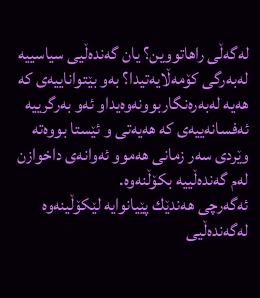له‌گه‌ڵی راهاتووین؟ یان گه‌نده‌ڵیی سیاسییه‌ له‌به‌رگی كۆمه‌ڵایه‌تیدا؟ به‌و بێتواناییه‌ی كه‌ هه‌یه‌ له‌به‌ره‌نگاربوونه‌وه‌یداو ئه‌و به‌رگرییه‌ ئه‌فسانه‌ییه‌ی كه‌ هه‌یه‌تی و ئێستا بووه‌ته‌ وێردی سه‌ر زمانی هه‌موو ئه‌وانه‌ی داخوازن له‌م گه‌نده‌ڵییه‌ بكۆڵنه‌وه‌.
ئه‌گه‌رچی هه‌ندێك پێیانوایه‌ لێكۆڵینه‌وه‌ له‌گه‌نده‌ڵیی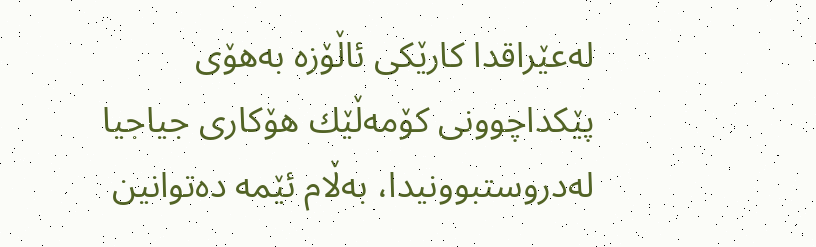له‌عێراقدا كارێكی ئاڵۆزه‌ به‌هۆی پێكداچوونی كۆمه‌ڵێك هۆكاری جیاجیا له‌دروستبوونیدا، به‌ڵام ئێمه‌ ده‌توانین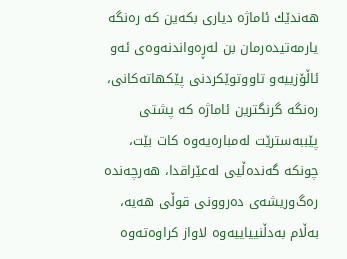هه‌ندێك ئاماژه‌ دیاری بكه‌ین كه‌ ره‌نگه‌ یارمه‌تیده‌رمان بن له‌ڕه‌واندنه‌وه‌ی ئه‌و ئاڵۆزییه‌و تاووتوێكردنی پێكهاته‌كانی، ره‌نگه‌ گرنگترین ئاماژه‌ كه‌ پشتی پێببه‌سترێت له‌مباره‌یه‌وه‌ كات بێت، چونكه‌ گه‌نده‌ڵیی له‌عێراقدا، هه‌رچه‌نده‌ ره‌گ‌وریشه‌ی ده‌روونی قوڵی هه‌یه‌، به‌ڵام به‌دڵنییاییه‌وه‌ لاواز كراوه‌ته‌وه‌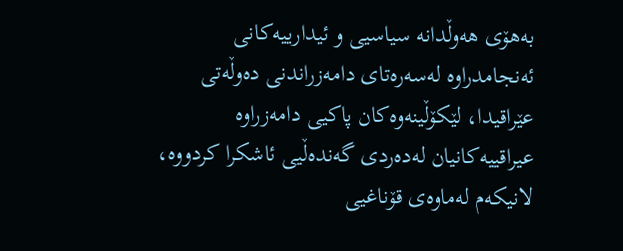به‌هۆی هه‌وڵدانه‌ سیاسیی و ئیدارییه‌كانی ئه‌نجامدراوه‌ له‌سه‌ره‌تای دامه‌زراندنی ده‌وڵه‌تی عێراقیدا، لێكۆڵینه‌وه‌كان پاكیی دامه‌زراوه‌ عیراقییه‌كانیان له‌ده‌ردی گه‌نده‌ڵیی ئاشكرا كردووه‌، لانیكه‌م له‌ماوه‌ی قۆناغیی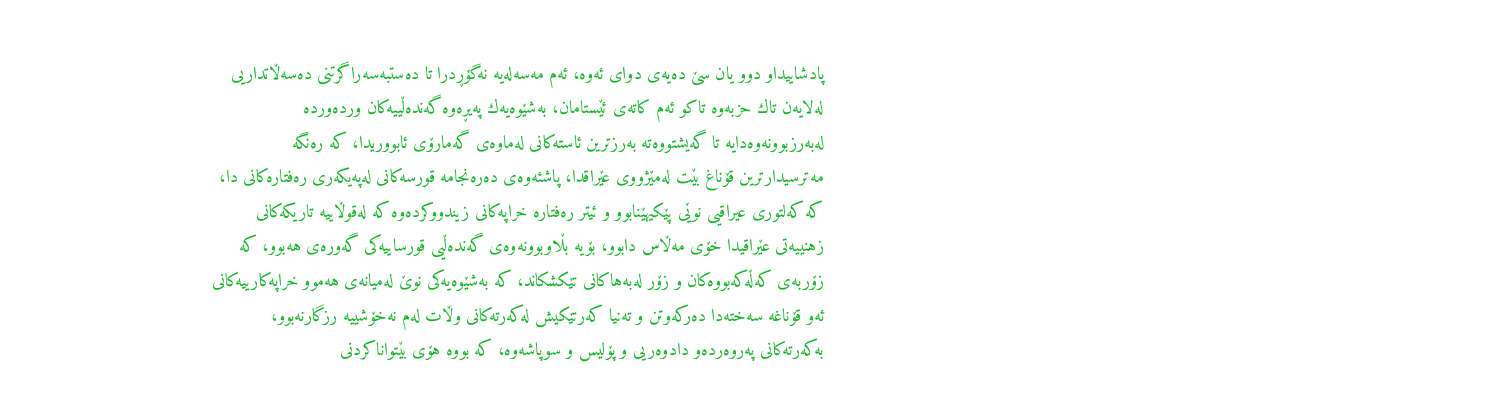پادشاییداو دوو یان سێ ده‌یه‌ی دوای ئه‌وه‌، ئه‌م مه‌سه‌له‌یه‌ نه‌گۆڕدرا تا ده‌ستبه‌سه‌راگرتنی ده‌سه‌ڵاتداریی له‌لایه‌ن تاك حزبه‌وه‌ تاكو ئه‌م كاته‌ی ئێستامان، به‌شێوه‌یه‌ك په‌یڕه‌وه‌ گه‌نده‌ڵییه‌كان ورده‌ورده‌ له‌به‌رزبوونه‌وه‌دایه‌ تا گه‌یشتووه‌ته‌ به‌رزترین ئاسته‌كانی له‌ماوه‌ی گه‌مارۆی ئابووریدا، كه‌ ره‌نگه‌ مه‌ترسیدارترین قۆناغ بێت له‌مێژووی عێراقدا، پاشئه‌وه‌ی ده‌ره‌نجامه‌ قورسه‌كانی له‌په‌یكه‌ری ره‌فتاره‌كانی دا، كه‌ كه‌لتوری عیراقیی نوێی پێكیهێنابوو و ئیتر ره‌فتاره‌ خراپه‌كانی زیندووكرده‌وه‌ كه‌ له‌قوڵاییه‌ تاریكه‌كانی زهنییه‌تی عێراقیدا خۆی مه‌ڵاس دابوو، بۆیه‌ بڵاوبوونه‌وه‌ی گه‌نده‌ڵیی قورساییه‌كی گه‌وره‌ی هه‌بوو، كه‌ زۆربه‌ی كه‌ڵه‌كه‌بووه‌كان و زۆر له‌به‌هاكانی تێكشكاند، كه‌ به‌شێوه‌یه‌كی نوێ له‌میانه‌ی هه‌موو خراپه‌كارییه‌كانی ئه‌و قۆناغه‌ سه‌خته‌دا ده‌ركه‌وتن و ته‌نیا كه‌رتێكیش له‌كه‌رته‌كانی وڵات له‌م نه‌خۆشییه‌ رزگارنه‌بوو، به‌كه‌رته‌كانی په‌روه‌رده‌و دادوه‌ریی و پۆلیس و سوپاشه‌وه‌، كه‌ بووه‌ هۆی بێتواناكردنی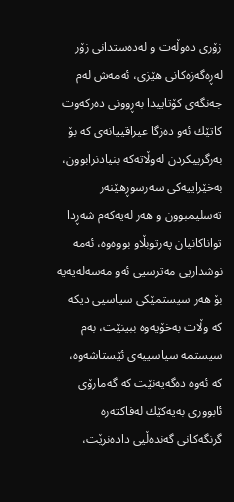زۆری ده‌وڵه‌ت و له‌ده‌ستدانی زۆر له‌ڕه‌گه‌زه‌كانی هێزی، ئه‌مه‌ش له‌م جه‌نگه‌ی كۆتاییدا به‌ڕوونی ده‌ركه‌وت كاتێك ئه‌و ده‌زگا عیراقییانه‌ی كه‌ بۆ به‌رگرییكردن له‌وڵاته‌كه‌ بنیادنرابوون، به‌خێراییه‌كی سه‌رسوڕهێنه‌ر ته‌سلیمبوون و هه‌ر له‌یه‌كه‌م شه‌ڕدا تواناكانیان په‌رتوبڵاو بووه‌وه‌، ئه‌مه‌ نوشداریی مه‌ترسیی ئه‌و مه‌سه‌له‌یه‌یه‌ بۆ هه‌ر سیستمێكی سیاسیی دیكه‌ كه‌ وڵات به‌خۆیه‌وه‌ ببینێت، به‌م سیستمه‌ سیاسییه‌ی ئێستاشه‌وه‌، كه‌ ئه‌وه‌ ده‌گه‌یه‌نێت كه‌ گه‌مارۆی ئابووری به‌یه‌كێك له‌فاكته‌ره‌ گرنگه‌كانی گه‌نده‌ڵیی داده‌نرێت،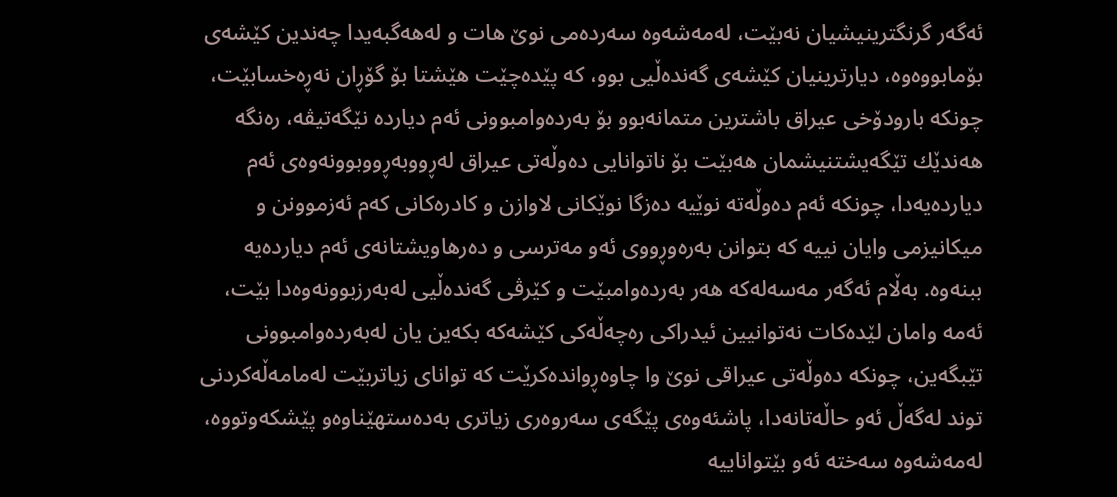ئه‌گه‌ر گرنگترینیشیان نه‌بێت، له‌مه‌شه‌وه‌ سه‌رده‌می نوێ هات و له‌هه‌گبه‌یدا چه‌ندین كێشه‌ی بۆمابووه‌وه‌، دیارترینیان كێشه‌ی گه‌نده‌ڵیی بوو، كه‌ پێده‌چێت هێشتا بۆ گۆڕان نه‌ڕه‌خسابێت، چونكه‌ بارودۆخی عیراق باشترین متمانه‌بوو بۆ به‌رده‌وامبوونی ئه‌م دیارده‌ نێگه‌تیڤه‌، ره‌نگه‌ هه‌ندێك تێگه‌یشتنیشمان هه‌بێت بۆ ناتوانایی ده‌وڵه‌تی عیراق له‌ڕووبه‌ڕووبوونه‌وه‌ی ئه‌م دیارده‌یه‌دا، چونكه‌ ئه‌م ده‌وڵه‌ته‌ نوێیه‌ ده‌زگا نوێكانی لاوازن و كادره‌كانی كه‌م ئه‌زموونن و میكانیزمی وایان نییه‌ كه‌ بتوانن به‌ره‌وڕووی ئه‌و مه‌ترسی و ده‌رهاویشتانه‌ی ئه‌م دیارده‌یه‌ ببنه‌وه‌. به‌ڵام ئه‌گه‌ر مه‌سه‌له‌كه‌ هه‌ر به‌رده‌وامبێت و كێرڤی گه‌نده‌ڵیی له‌به‌رزبوونه‌وه‌دا بێت، ئه‌مه‌ وامان لێده‌كات نه‌توانیین ئیدراكی ره‌چه‌ڵه‌كی كێشه‌كه‌ بكه‌ین یان له‌به‌رده‌وامبوونی تێبگه‌ین، چونكه‌ ده‌وڵه‌تی عیراقی نوێ وا چاوه‌ڕوانده‌كرێت كه‌ توانای زیاتربێت له‌مامه‌ڵه‌كردنی توند له‌گه‌ڵ ئه‌و حاڵه‌تانه‌دا، پاشئه‌وه‌ی پێگه‌ی سه‌روه‌ری زیاتری به‌ده‌ستهێناوه‌و پێشكه‌وتووه‌، له‌مه‌شه‌وه‌ سه‌خته‌ ئه‌و بێتواناییه‌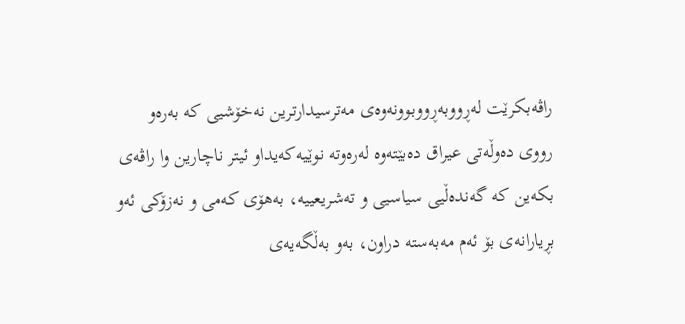راڤه‌بكرێت له‌ڕووبه‌ڕووبوونه‌وه‌ی مه‌ترسیدارترین نه‌خۆشیی كه‌ به‌ره‌و رووی ده‌وڵه‌تی عیراق ده‌بێته‌وه‌ له‌ره‌وته‌ نوێیه‌كه‌یداو ئیتر ناچارین وا راڤه‌ی بكه‌ین كه‌ گه‌نده‌ڵیی سیاسیی و ته‌شریعییه‌، به‌هۆی كه‌می و نه‌زۆكی ئه‌و بڕیارانه‌ی بۆ ئه‌م مه‌به‌سته‌ دراون، به‌و به‌ڵگه‌یه‌ی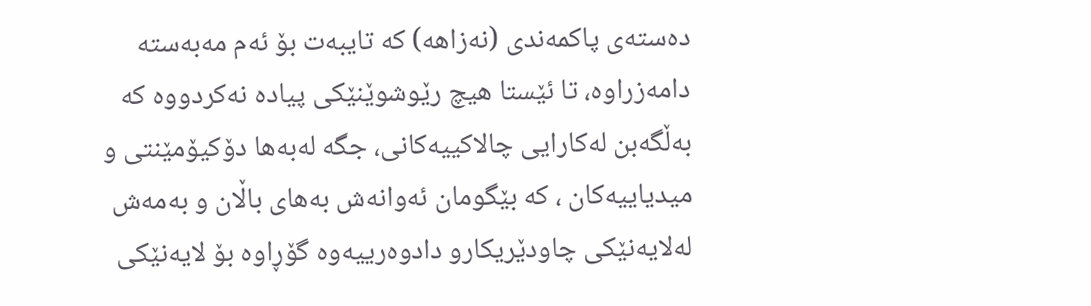ده‌سته‌ی پاكمه‌ندی (نه‌زاهه‌) كه‌ تایبه‌ت بۆ ئه‌م مه‌به‌سته‌ دامه‌زراوه‌، تا ئێستا هیچ رێوشوێنێكی پیاده‌ نه‌كردووه‌ كه‌ به‌ڵگه‌بن له‌كارایی چالاكییه‌كانی، جگه‌ له‌به‌ها دۆكیۆمێنتی و میدیاییه‌كان ، كه‌ بێگومان ئه‌وانه‌ش به‌های باڵان و به‌مه‌ش له‌لایه‌نێكی چاودێریكارو دادوه‌رییه‌وه‌ گۆڕاوه‌ بۆ لایه‌نێكی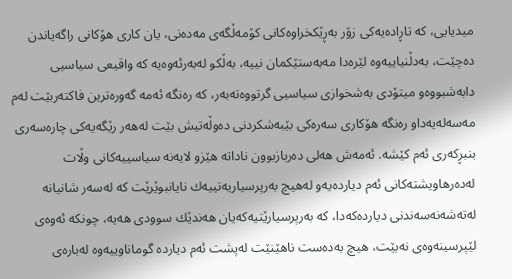میدیایی، كه‌ تاڕاده‌یه‌كی زۆر به‌ڕێكخراوه‌كانی كۆمه‌ڵگه‌ی مه‌ده‌نی، یان كاری هۆكانی راگه‌یاندن ده‌چێت، به‌دڵنیاییه‌وه‌ لێره‌دا مه‌به‌ستێكمان نییه‌، به‌ڵكو له‌به‌رئه‌وه‌یه‌ كه‌ واقیعی سیاسیی دابه‌شبووه‌و میتۆدی به‌شخوازی سیاسیی گرتووه‌ته‌به‌ر، كه‌ ره‌نگه‌ ئه‌مه‌ گه‌وره‌ترین فاكته‌ربێت له‌م مه‌سه‌له‌یه‌داو ره‌نگه‌ هۆكاری سه‌ره‌كی بێبه‌شكردنی ده‌وڵه‌تیش بێت له‌هه‌ر رێگه‌یه‌كی چاره‌سه‌ری بنبڕكه‌ری ئه‌م كێشه‌. ئه‌مه‌ش هه‌لی ده‌ربازبوون ناداته‌ هێزو لایه‌نه‌ سیاسییه‌كانی وڵات له‌ده‌رهاویشته‌كانی ئه‌م دیارده‌یه‌و له‌هیچ به‌رپرسیاریه‌تییه‌ك نایانبوێرێت كه‌ له‌سه‌ر شانیانه‌ له‌ته‌شه‌نه‌سه‌ندنی دیارده‌كه‌دا، كه‌ به‌رپرسیارێتیه‌كه‌یان هه‌ندێك سوودی هه‌یه‌، چونكه‌ ئه‌وه‌ی لێپرسینه‌وه‌ی نه‌بێت، هیچ به‌ده‌ست ناهێنێت له‌پشت ئه‌م دیارده‌ گوماناوییه‌وه‌ له‌باره‌ی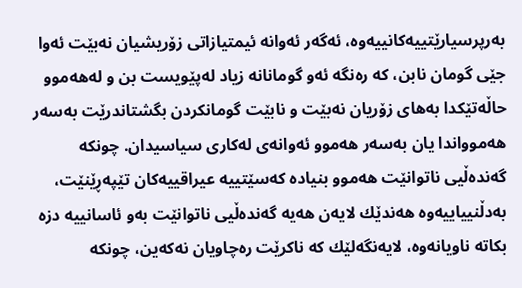به‌رپرسیارێتییه‌كانییه‌وه‌، ئه‌گه‌ر ئه‌وانه‌ ئیمتیازاتی زۆریشیان نه‌بێت ئه‌وا جێی گومان نابن، كه‌ ره‌نگه‌ ئه‌و گومانانه‌ زیاد له‌پێویست بن و له‌هه‌موو حاڵه‌تێكدا به‌های زۆریان نه‌بێت و نابێت گومانكردن بگشتاندرێت به‌سه‌ر هه‌موواندا یان به‌سه‌ر هه‌موو ئه‌وانه‌ی له‌كاری سیاسیدان. چونكه‌ گه‌نده‌ڵیی ناتوانێت هه‌موو بنیاده‌ كه‌سێتییه‌ عیراقییه‌كان تێپه‌ڕێنێت، به‌دڵنییاییه‌وه‌ هه‌ندێك لایه‌ن هه‌یه‌ گه‌نده‌ڵیی ناتوانێت به‌و ئاسانییه‌ دزه‌ بكاته‌ ناویانه‌وه‌، لایه‌نگه‌لێك كه‌ ناكرێت ره‌چاویان نه‌كه‌ین، چونكه‌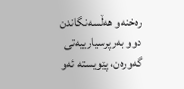ره‌خنه‌و هه‌ڵسه‌نگاندن دوو به‌رپرسیارییه‌تی گه‌وره‌ن، پێویسته‌ ئه‌و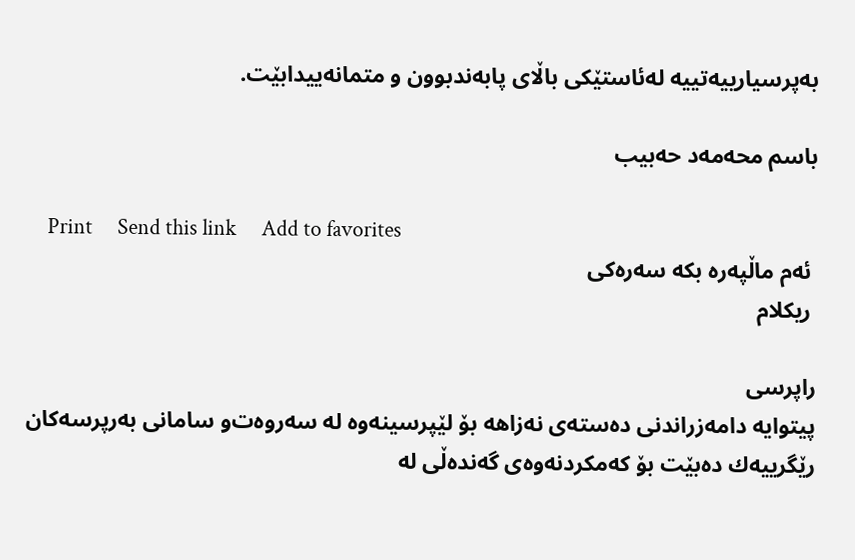به‌پرسیارییه‌تییه‌ له‌ئاستێكی باڵای پابه‌ندبوون و متمانه‌ییدابێت.

باسم محه‌مه‌د حه‌بیب

    Print     Send this link     Add to favorites
 ئه‌م ماڵپه‌ره‌ بکه‌ سه‌ره‌کی
 ریکلام

راپرسی
پیتوایه‌ دامه‌زراندنی‌ ده‌سته‌ی‌ نه‌زاهه ‌بۆ لێپرسینه‌وه‌ له‌ سه‌روه‌ت‌و سامانی‌ به‌رپرسه‌كان رێگرییه‌ك ده‌بێت بۆ كه‌مكردنه‌وه‌ی‌ گه‌نده‌ڵی‌ له‌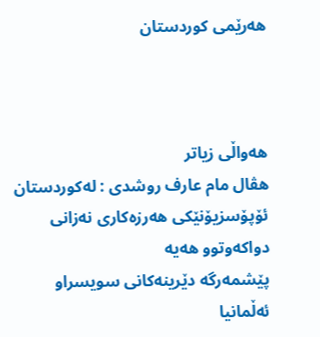هه‌رێمی‌ كوردستان



هه‌واڵی زیاتر
هڤال مام عارف روشدی : له‌كوردستان ئۆپۆسزیۆنێكی هه‌رزه‌كاری نه‌زانی دواكه‌وتوو هه‌یه‌
پێشمه‌رگه‌ دێرینه‌كانی سویسراو ئه‌ڵمانیا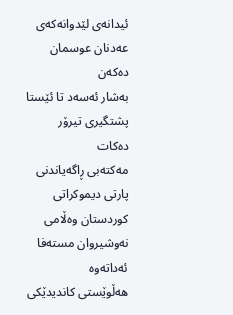ئیدانه‌ی لێدوانه‌كه‌ی عه‌دنان عوسمان ده‌كه‌ن
به‌شار ئه‌سه‌د تا ئێستا پشتگیری تیرۆر ده‌كات
مه‌كته‌بی ڕاگه‌یاندنی پارتی دیموكراتی كوردستان وه‌ڵامی نه‌وشیروان مسته‌فا ئه‌داته‌وه‌
هه‌ڵوێستی كاندیدێكی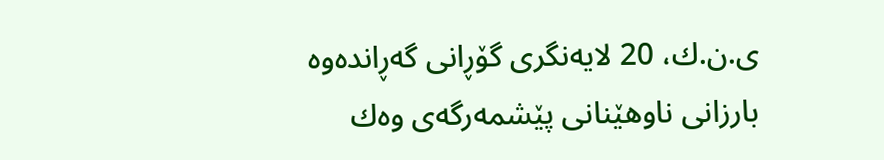ی.ن.ك، 20 لایه‌نگری گۆڕانی گه‌ڕانده‌وه‌
بارزانی ناوهێنانی پێشمه‌رگه‌ی وه‌ك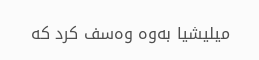میلیشیا به‌وه‌ وه‌سف كرد كه‌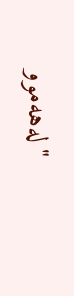"له‌هه‌موو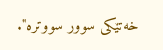خه‌تێكی سوور سووتره‌".